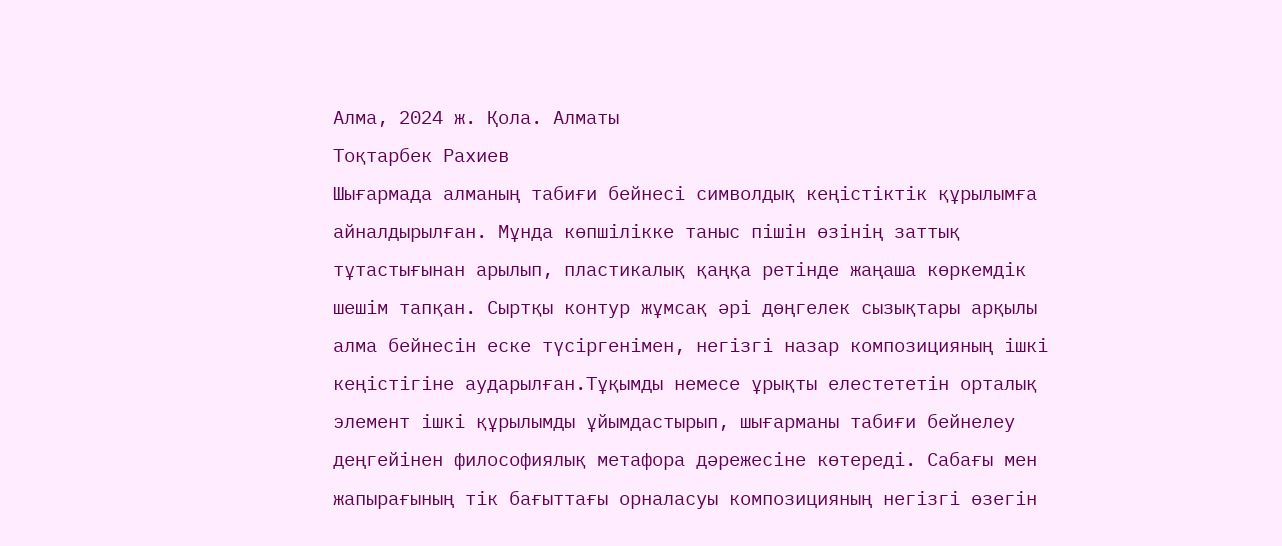Алма, 2024 ж. Қола. Алматы
Тоқтарбек Рахиев
Шығармада алманың табиғи бейнесі символдық кеңістіктік құрылымға айналдырылған. Мұнда көпшілікке таныс пішін өзінің заттық тұтастығынан арылып, пластикалық қаңқа ретінде жаңаша көркемдік шешім тапқан. Сыртқы контур жұмсақ әрі дөңгелек сызықтары арқылы алма бейнесін еске түсіргенімен, негізгі назар композицияның ішкі кеңістігіне аударылған.Тұқымды немесе ұрықты елестететін орталық элемент ішкі құрылымды ұйымдастырып, шығарманы табиғи бейнелеу деңгейінен философиялық метафора дәрежесіне көтереді. Сабағы мен жапырағының тік бағыттағы орналасуы композицияның негізгі өзегін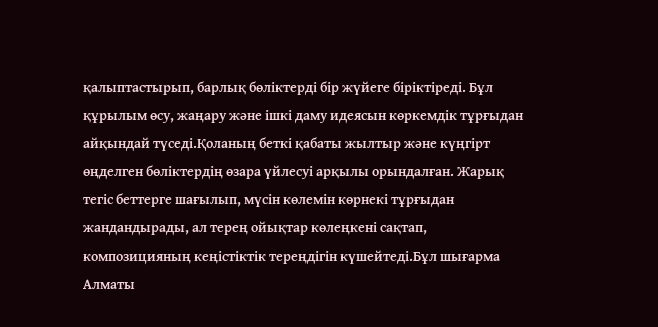қалыптастырып, барлық бөліктерді бір жүйеге біріктіреді. Бұл құрылым өсу, жаңару және ішкі даму идеясын көркемдік тұрғыдан айқындай түседі.Қоланың беткі қабаты жылтыр және күңгірт өңделген бөліктердің өзара үйлесуі арқылы орындалған. Жарық тегіс беттерге шағылып, мүсін көлемін көрнекі тұрғыдан жандандырады, ал терең ойықтар көлеңкені сақтап, композицияның кеңістіктік тереңдігін күшейтеді.Бұл шығарма Алматы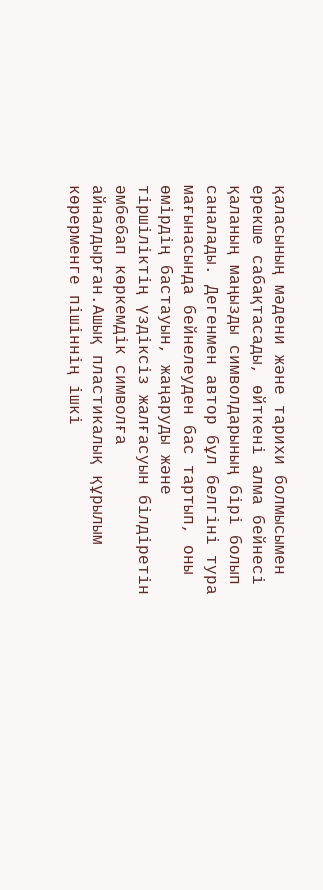қаласының мәдени және тарихи болмысымен ерекше сабақтасады, өйткені алма бейнесі қаланың маңызды символдарының бірі болып саналады. Дегенмен автор бұл белгіні тура мағынасында бейнелеуден бас тартып, оны өмірдің бастауын, жаңаруды және тіршіліктің үздіксіз жалғасуын білдіретін әмбебап көркемдік символға айналдырған.Ашық пластикалық құрылым көрерменге пішіннің ішкі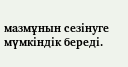мазмұнын сезінуге мүмкіндік береді.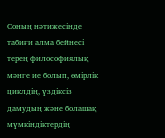Соның нәтижесінде табиғи алма бейнесі терең философиялық мәнге ие болып, өмірлік циклдің, үздіксіз дамудың және болашақ мүмкіндіктердің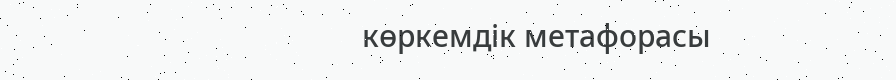көркемдік метафорасы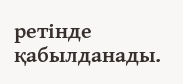ретінде қабылданады.